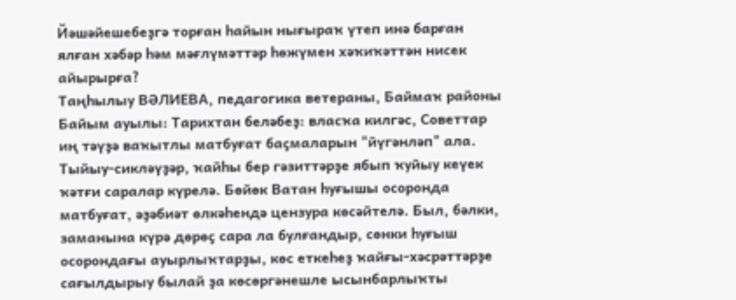Йәшәйешебеҙгә торған һайын нығыраҡ үтеп инә барған ялған хәбәр һәм мәғлүмәттәр һөжүмен хәҡиҡәттән нисек айырырға?
Таңһылыу ВӘЛИЕВА, педагогика ветераны, Баймаҡ районы Байым ауылы: Тарихтан беләбеҙ: власҡа килгәс, Советтар иң тәүҙә ваҡытлы матбуғат баҫмаларын "йүгәнләп" ала. Тыйыу-сикләүҙәр, ҡайһы бер гәзиттәрҙе ябып ҡуйыу кеүек ҡәтғи саралар күрелә. Бөйөк Ватан һуғышы осоронда матбуғат, әҙәбиәт өлкәһендә цензура көсәйтелә. Был, бәлки, заманына күрә дөрөҫ сара ла булғандыр, сөнки һуғыш осорондағы ауырлыҡтарҙы, көс еткеһеҙ ҡайғы-хәсрәттәрҙе сағылдырыу былай ҙа көсөргәнешле ысынбарлыҡты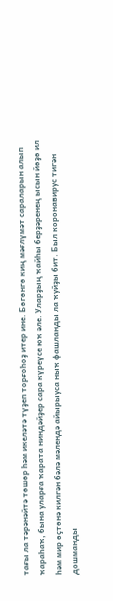тағы ла тәрәнәйтә төшөр һәм икеләтә түҙеп торғоһоҙ итер ине. Бөгөнгө киң мәғлүмәт сараларын алып ҡараһаҡ, бына уларға ҡарата ниндәйҙер сара күреүсе юҡ әле. Уларҙың ҡайһы берҙәренең ысын йөҙө ил һәм мир өҫтөнә килгән бәлә мәлендә айырыуса ныҡ фашланды ла ҡуйҙы бит. Был коронавирус тигән дошманды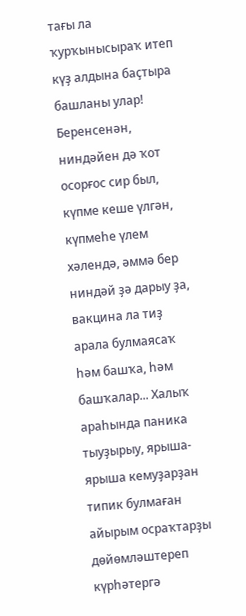тағы ла ҡурҡынысыраҡ итеп күҙ алдына баҫтыра башланы улар! Беренсенән, ниндәйен дә ҡот осорғос сир был, күпме кеше үлгән, күпмеһе үлем хәлендә, әммә бер ниндәй ҙә дарыу ҙа, вакцина ла тиҙ арала булмаясаҡ һәм башҡа, һәм башҡалар... Халыҡ араһында паника тыуҙырыу, ярыша-ярыша кемуҙарҙан типик булмаған айырым осраҡтарҙы дөйөмләштереп күрһәтергә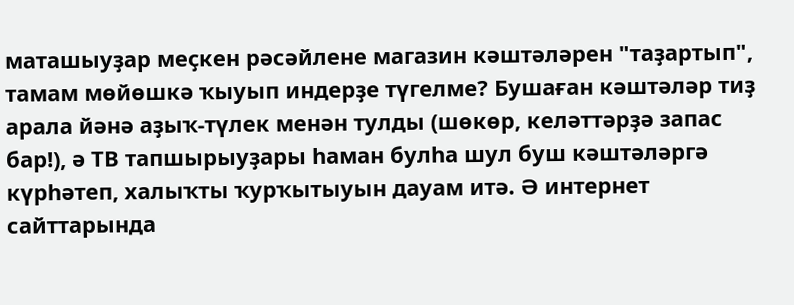маташыуҙар меҫкен рәсәйлене магазин кәштәләрен "таҙартып", тамам мөйөшкә ҡыуып индерҙе түгелме? Бушаған кәштәләр тиҙ арала йәнә аҙыҡ-түлек менән тулды (шөкөр, келәттәрҙә запас бар!), ә ТВ тапшырыуҙары һаман булһа шул буш кәштәләргә күрһәтеп, халыҡты ҡурҡытыуын дауам итә. Ә интернет сайттарында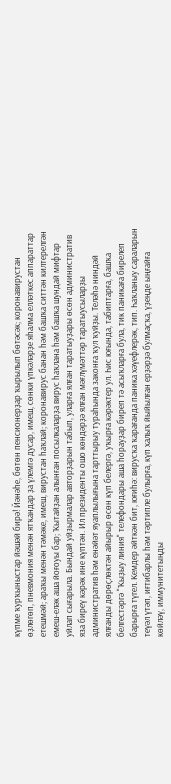күпме ҡурҡыныстар йәшәй бирә! Йәнәһе, бөтөн пенсионерҙар ҡырылып бөтәсәк; коронавирустан өҙлөгөп, пневмония менән ятҡандар ҙа үлемгә дусар, имеш, сөнки үпкәләрҙе яһалма елләткес аппараттар етешмәй; араҡы менән тәмәке, имеш, вирустан һаҡлай; коронавирус банан һәм башҡа ситтән килтерелгән емеш-еләк аша йоғоуы бар; Ҡытайҙан алынған посылкаларҙа вирус һаҡлана һәм башҡа шундай мифтар уйлап сығарыла. Бындай уйҙырмалар авторҙарын табып, уларға ялған таратыуҙары өсөн административ яза биреү кәрәк ине күптән. Ил президенты ошо көндәрҙә ялған мәғлүмәттәр таратыусыларҙы административ һәм енәйәт яуаплылығына тарттырыу тураһында законға ҡул ҡуйҙы. Теләһә ниндәй ялғанды дөрөҫлөктән айырыр өсөн күп белергә, уҡырға кәрәктер ул. Һис юғында, табиптарға, башҡа белгестәргә "Ҡыҙыу линия" телефондары аша һорауҙар биреп тә асыҡларға була, тик паникаға бирелеп барырға түгел. Кемдер әйткән бит, юғиһә: вирусҡа ҡарағанда паника хәүефлерәк, тип. Һаҡланыу сараларын теүәл үтәп, иғтибарлы һәм тәртипле булырға, күп халыҡ йыйылған ерҙәрҙә булмаҫҡа, үҙеңде ыңғайға көйләү, иммунитетыңды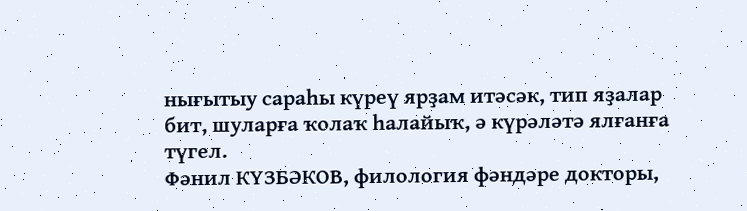нығытыу сараһы күреү ярҙам итәсәк, тип яҙалар бит, шуларға ҡолаҡ һалайыҡ, ә күрәләтә ялғанға түгел.
Фәнил КҮЗБӘКОВ, филология фәндәре докторы,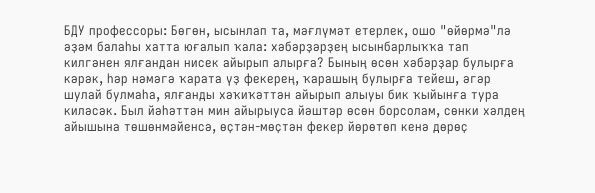БДУ профессоры: Бөгөн, ысынлап та, мәғлүмәт етерлек, ошо "өйөрмә"лә әҙәм балаһы хатта юғалып ҡала: хәбәрҙәрҙең ысынбарлыҡҡа тап килгәнен ялғандан нисек айырып алырға? Бының өсөн хәбәрҙар булырға кәрәк, һәр нәмәгә ҡарата үҙ фекерең, ҡарашың булырға тейеш, әгәр шулай булмаһа, ялғанды хәҡиҡәттән айырып алыуы бик ҡыйынға тура киләсәк. Был йәһәттән мин айырыуса йәштәр өсөн борсолам, сөнки хәлдең айышына төшөнмәйенсә, өҫтән-мөҫтән фекер йөрөтөп кенә дөрөҫ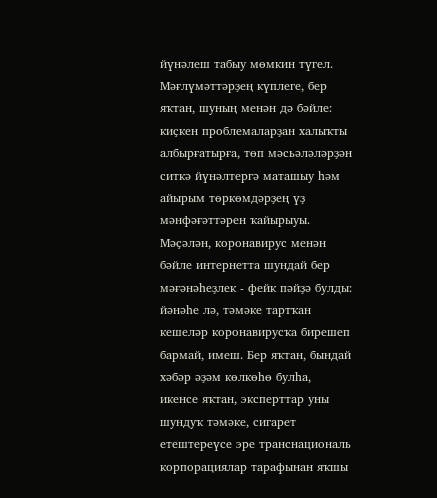йүнәлеш табыу мөмкин түгел. Мәғлүмәттәрҙең күплеге, бер яҡтан, шуның менән дә бәйле: киҫкен проблемаларҙан халыҡты албырғатырға, төп мәсьәләләрҙән ситкә йүнәлтергә маташыу һәм айырым төркөмдәрҙең үҙ мәнфәғәттәрен ҡайырыуы. Мәҫәлән, коронавирус менән бәйле интернетта шундай бер мәғәнәһеҙлек - фейк пәйҙә булды: йәнәһе лә, тәмәке тартҡан кешеләр коронавирусҡа бирешеп бармай, имеш. Бер яҡтан, бындай хәбәр әҙәм көлкөһө булһа, икенсе яҡтан, эксперттар уны шундуҡ тәмәке, сигарет етештереүсе эре транснациональ корпорациялар тарафынан яҡшы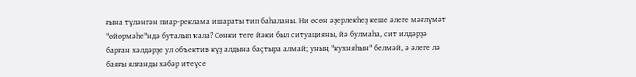ғына түләнгән пиар-реклама ишараты тип баһаланы. Ни өсөн әҙерлекһеҙ кеше әлеге мәғлүмәт "өйөрмәһе"ндә буталып ҡала? Сөнки теге йәки был ситуацияны, йә булмаһа, сит илдәрҙә барған хәлдәрҙе ул объектив күҙ алдына баҫтыра алмай; уның "кухняһын" белмәй, ә әлеге лә баяғы ялғанды хәбәр итеүсе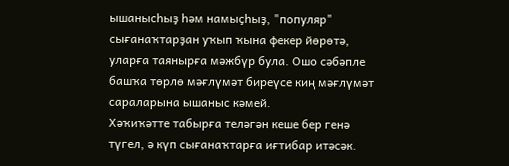ышанысһыҙ һәм намыҫһыҙ, "популяр" сығанаҡтарҙан уҡып ҡына фекер йөрөтә, уларға таянырға мәжбүр була. Ошо сәбәпле башҡа төрлө мәғлүмәт биреүсе киң мәғлүмәт сараларына ышаныс кәмей.
Хәҡиҡәтте табырға теләгән кеше бер генә түгел, ә күп сығанаҡтарға иғтибар итәсәк.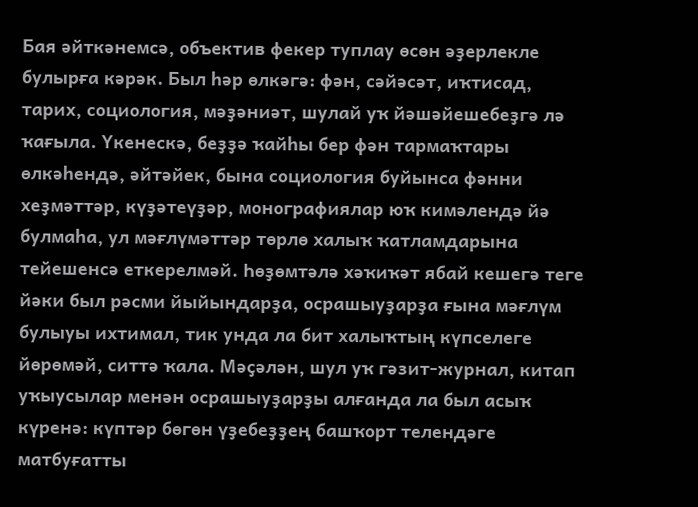Бая әйткәнемсә, объектив фекер туплау өсөн әҙерлекле булырға кәрәк. Был һәр өлкәгә: фән, сәйәсәт, иҡтисад, тарих, социология, мәҙәниәт, шулай уҡ йәшәйешебеҙгә лә ҡағыла. Үкенескә, беҙҙә ҡайһы бер фән тармаҡтары өлкәһендә, әйтәйек, бына социология буйынса фәнни хеҙмәттәр, күҙәтеүҙәр, монографиялар юҡ кимәлендә йә булмаһа, ул мәғлүмәттәр төрлө халыҡ ҡатламдарына тейешенсә еткерелмәй. Һөҙөмтәлә хәҡиҡәт ябай кешегә теге йәки был рәсми йыйындарҙа, осрашыуҙарҙа ғына мәғлүм булыуы ихтимал, тик унда ла бит халыҡтың күпселеге йөрөмәй, ситтә ҡала. Мәҫәлән, шул уҡ гәзит-журнал, китап уҡыусылар менән осрашыуҙарҙы алғанда ла был асыҡ күренә: күптәр бөгөн үҙебеҙҙең башҡорт телендәге матбуғатты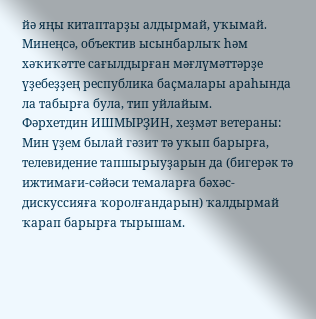йә яңы китаптарҙы алдырмай, уҡымай. Минеңсә, объектив ысынбарлыҡ һәм хәҡиҡәтте сағылдырған мәғлүмәттәрҙе үҙебеҙҙең республика баҫмалары араһында ла табырға була, тип уйлайым.
Фәрхетдин ИШМЫРҘИН, хеҙмәт ветераны: Мин үҙем былай гәзит тә уҡып барырға, телевидение тапшырыуҙарын да (бигерәк тә ижтимағи-сәйәси темаларға бәхәс-дискуссияға ҡоролғандарын) ҡалдырмай ҡарап барырға тырышам.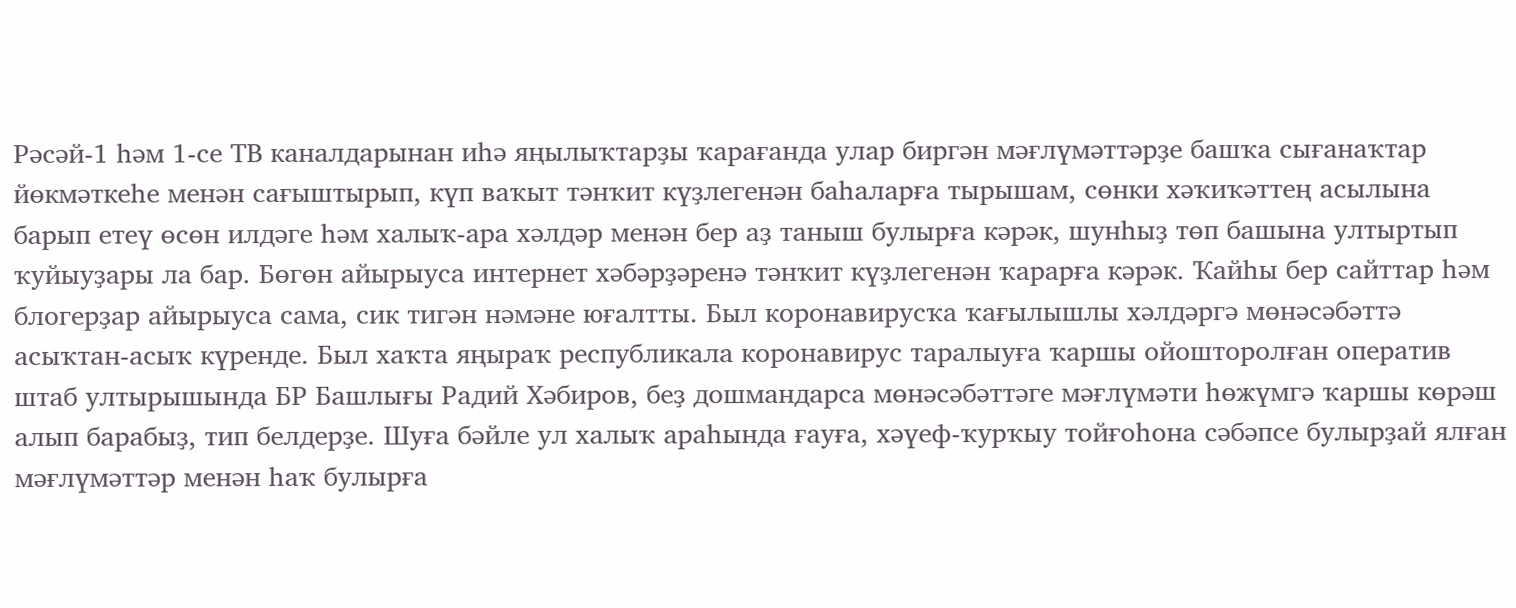Рәсәй-1 һәм 1-се ТВ каналдарынан иһә яңылыҡтарҙы ҡарағанда улар биргән мәғлүмәттәрҙе башҡа сығанаҡтар йөкмәткеһе менән сағыштырып, күп ваҡыт тәнҡит күҙлегенән баһаларға тырышам, сөнки хәҡиҡәттең асылына барып етеү өсөн илдәге һәм халыҡ-ара хәлдәр менән бер аҙ таныш булырға кәрәк, шунһыҙ төп башына ултыртып ҡуйыуҙары ла бар. Бөгөн айырыуса интернет хәбәрҙәренә тәнҡит күҙлегенән ҡарарға кәрәк. Ҡайһы бер сайттар һәм блогерҙар айырыуса сама, сик тигән нәмәне юғалтты. Был коронавирусҡа ҡағылышлы хәлдәргә мөнәсәбәттә асыҡтан-асыҡ күренде. Был хаҡта яңыраҡ республикала коронавирус таралыуға ҡаршы ойошторолған оператив штаб ултырышында БР Башлығы Радий Хәбиров, беҙ дошмандарса мөнәсәбәттәге мәғлүмәти һөжүмгә ҡаршы көрәш алып барабыҙ, тип белдерҙе. Шуға бәйле ул халыҡ араһында ғауға, хәүеф-ҡурҡыу тойғоһона сәбәпсе булырҙай ялған мәғлүмәттәр менән һаҡ булырға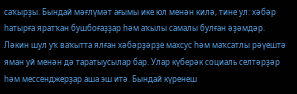саҡырҙы. Бындай мәғлүмәт ағымы ике юл менән килә, тине ул: хәбәр һатырға яратҡан бушбоғаҙҙар һәм аҡылы самалы булған әҙәмдәр. Ләкин шул уҡ ваҡытта ялған хәбәрҙәрҙе махсус һәм маҡсатлы рәүештә яман уй менән дә таратыусылар бар. Улар күберәк социаль селтәрҙәр һәм мессенджерҙар аша эш итә. Бындай күренеш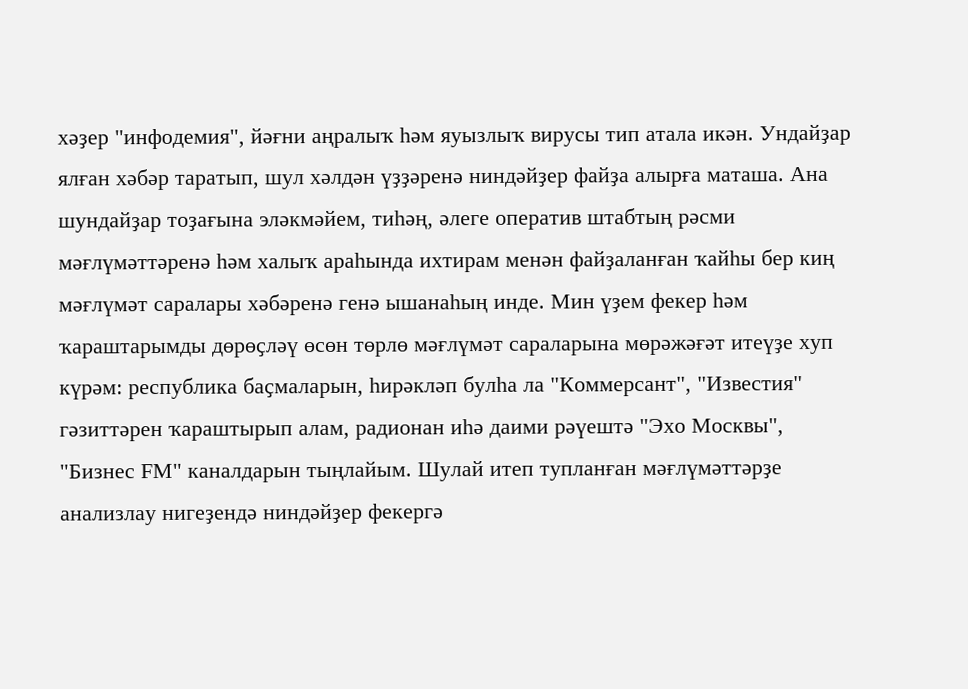хәҙер "инфодемия", йәғни аңралыҡ һәм яуызлыҡ вирусы тип атала икән. Ундайҙар ялған хәбәр таратып, шул хәлдән үҙҙәренә ниндәйҙер файҙа алырға маташа. Ана шундайҙар тоҙағына эләкмәйем, тиһәң, әлеге оператив штабтың рәсми мәғлүмәттәренә һәм халыҡ араһында ихтирам менән файҙаланған ҡайһы бер киң мәғлүмәт саралары хәбәренә генә ышанаһың инде. Мин үҙем фекер һәм ҡараштарымды дөрөҫләү өсөн төрлө мәғлүмәт сараларына мөрәжәғәт итеүҙе хуп күрәм: республика баҫмаларын, һирәкләп булһа ла "Коммерсант", "Известия" гәзиттәрен ҡараштырып алам, радионан иһә даими рәүештә "Эхо Москвы", "Бизнес FМ" каналдарын тыңлайым. Шулай итеп тупланған мәғлүмәттәрҙе анализлау нигеҙендә ниндәйҙер фекергә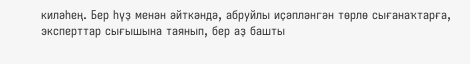киләһең. Бер һүҙ менән әйткәндә, абруйлы иҫәпләнгән төрлө сығанаҡтарға, эксперттар сығышына таянып, бер аҙ башты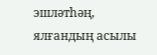эшләтһәң, ялғандың асылы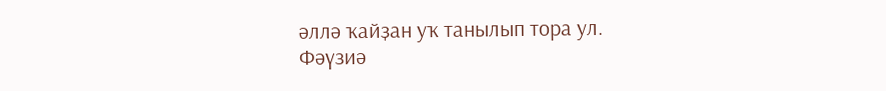әллә ҡайҙан уҡ танылып тора ул.
Фәүзиә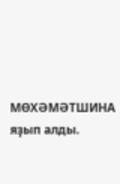МӨХӘМӘТШИНА яҙып алды.